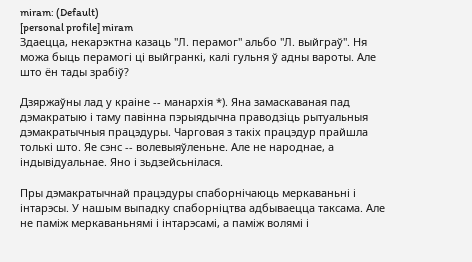miram: (Default)
[personal profile] miram
Здаецца, некарэктна казаць "Л. перамог" альбо "Л. выйграў". Ня можа быць перамогі ці выйгранкі, калі гульня ў адны вароты. Але што ён тады зрабіў?

Дзяржаўны лад у краіне -- манархія *). Яна замаскаваная пад дэмакратыю і таму павінна пэрыядычна праводзіць рытуальныя дэмакратычныя працэдуры. Чарговая з такіх працэдур прайшла толькі што. Яе сэнс -- волевыяўленьне. Але не народнае, а індывідуальнае. Яно і зьдзейсьнілася.

Пры дэмакратычнай працэдуры спаборнічаюць меркаваньні і інтарэсы. У нашым выпадку спаборніцтва адбываецца таксама. Але не паміж меркаваньнямі і інтарэсамі, а паміж волямі і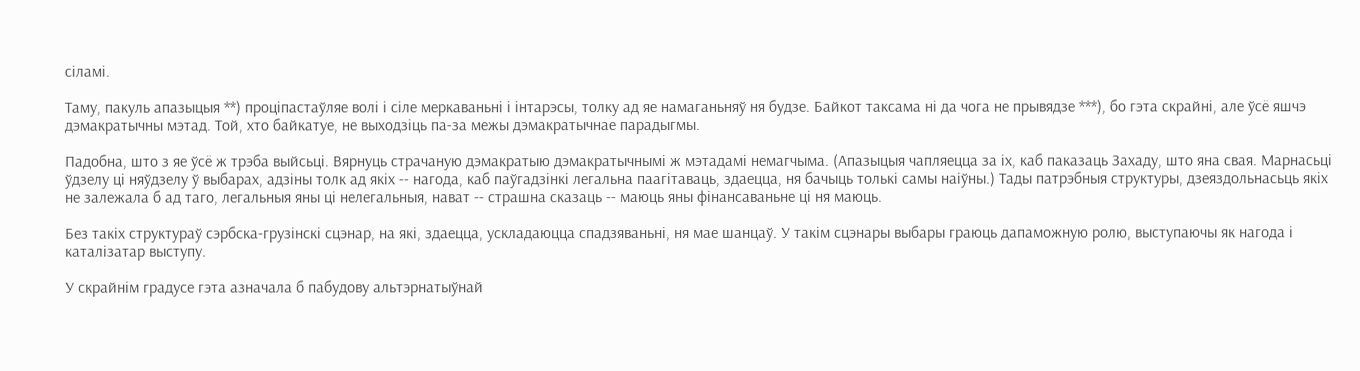сіламі.

Таму, пакуль апазыцыя **) проціпастаўляе волі і сіле меркаваньні і інтарэсы, толку ад яе намаганьняў ня будзе. Байкот таксама ні да чога не прывядзе ***), бо гэта скрайні, але ўсё яшчэ дэмакратычны мэтад. Той, хто байкатуе, не выходзіць па-за межы дэмакратычнае парадыгмы.

Падобна, што з яе ўсё ж трэба выйсьці. Вярнуць страчаную дэмакратыю дэмакратычнымі ж мэтадамі немагчыма. (Апазыцыя чапляецца за іх, каб паказаць Захаду, што яна свая. Марнасьці ўдзелу ці няўдзелу ў выбарах, адзіны толк ад якіх -- нагода, каб паўгадзінкі легальна паагітаваць, здаецца, ня бачыць толькі самы наіўны.) Тады патрэбныя структуры, дзеяздольнасьць якіх не залежала б ад таго, легальныя яны ці нелегальныя, нават -- страшна сказаць -- маюць яны фінансаваньне ці ня маюць.

Без такіх структураў сэрбска-грузінскі сцэнар, на які, здаецца, ускладаюцца спадзяваньні, ня мае шанцаў. У такім сцэнары выбары граюць дапаможную ролю, выступаючы як нагода і каталізатар выступу.

У скрайнім градусе гэта азначала б пабудову альтэрнатыўнай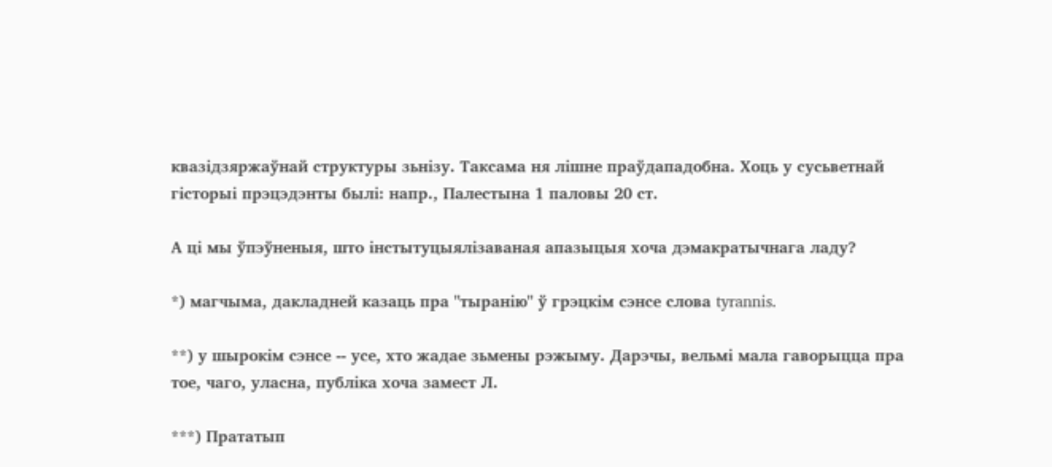квазідзяржаўнай структуры зьнізу. Таксама ня лішне праўдападобна. Хоць у сусьветнай гісторыі прэцэдэнты былі: напр., Палестына 1 паловы 20 ст.

А ці мы ўпэўненыя, што інстытуцыялізаваная апазыцыя хоча дэмакратычнага ладу?

*) магчыма, дакладней казаць пра "тыранію" ў грэцкім сэнсе слова tyrannis.

**) у шырокім сэнсе -- усе, хто жадае зьмены рэжыму. Дарэчы, вельмі мала гаворыцца пра тое, чаго, уласна, публіка хоча замест Л.

***) Прататып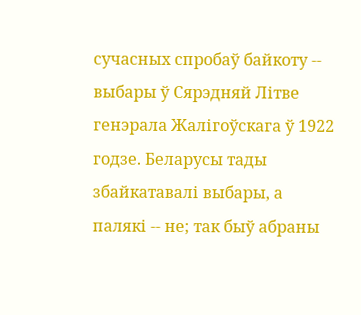сучасных спробаў байкоту -- выбары ў Сярэдняй Літве генэрала Жалігоўскага ў 1922 годзе. Беларусы тады збайкатавалі выбары, а палякі -- не; так быў абраны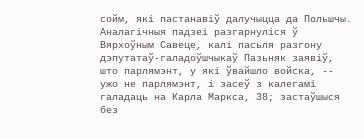сойм, які пастанавіў далучыцца да Польшчы. Аналагічныя падзеі разгарнуліся ў Вярхоўным Савеце, калі пасьля разгону дэпутатаў-галадоўшчыкаў Пазьняк заявіў, што парлямэнт, у які ўвайшло войска, -- ужо не парлямэнт, і засеў з калегамі галадаць на Карла Маркса, 38; застаўшыся без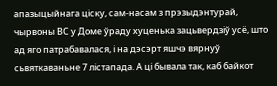апазыцыйнага ціску, сам-насам з прэзыдэнтурай, чырвоны ВС у Доме ўраду хуценька зацьвердзіў усё, што ад яго патрабавалася, і на дэсэрт яшчэ вярнуў сьвяткаваньне 7 лістапада. А ці бывала так, каб байкот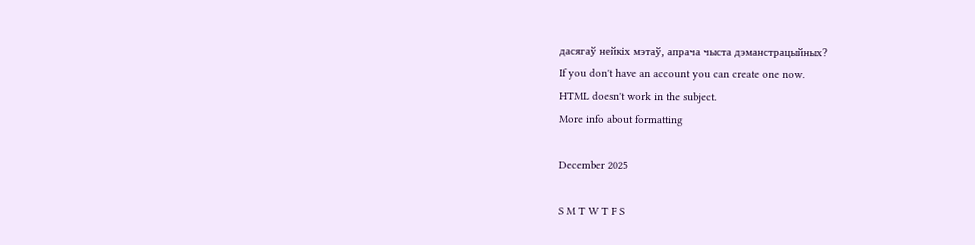дасягаў нейкіх мэтаў, апрача чыста дэманстрацыйных?
If you don't have an account you can create one now.
HTML doesn't work in the subject.
More info about formatting

December 2025

S M T W T F S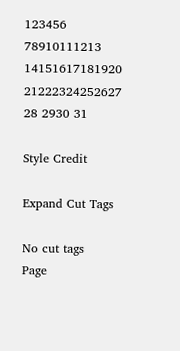123456
78910111213
14151617181920
21222324252627
28 2930 31

Style Credit

Expand Cut Tags

No cut tags
Page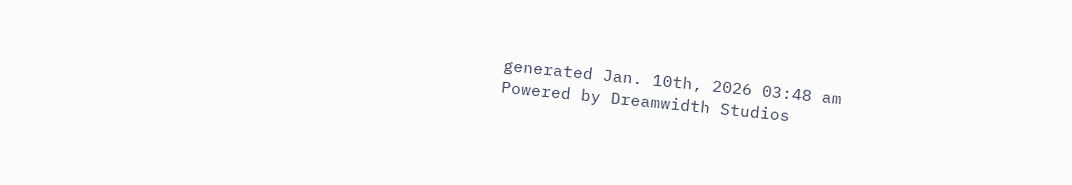generated Jan. 10th, 2026 03:48 am
Powered by Dreamwidth Studios